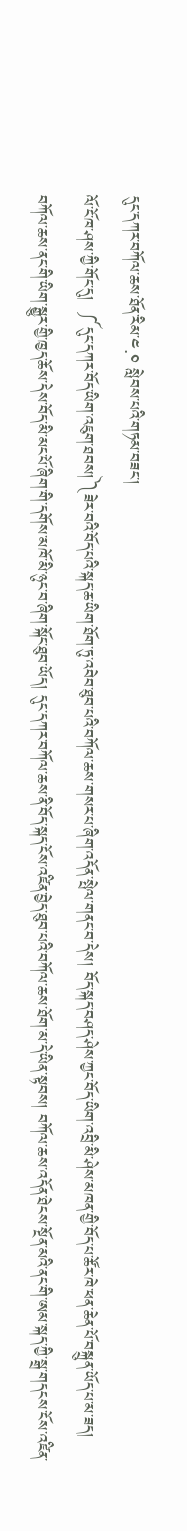དུང་དཀར་བཀོལ་ཆས་ཐོན་རིམ་༤.༠ སླེབས་པའི་གཏམ་བཟང་།
ལོ་ངོ་ཁ་ཤས་ཀྱི་གོང་དུ།  ༼དུང་དཀར་བོད་ཡིག་འཇུག་ཐབས།༽ཟེར་བའི་བོད་པའི་སྐད་ཆ་ཡིག་ཐོག་ཏུ་འབེབ་ཐུབ་པའི་བཀོལ་ཆས་གསར་པ་ཞིག་འདོན་སྤེལ་གནང་བ་དེས། བོད་སྐད་བཤད་ཤེས་ཀྱང་བོད་ཡིག་འབྲི་མི་ཤེས་མཁན་གྱི་བོད་པ་ཚོར་ཁེ་ཕན་ཆེན་པོ་བསྐྲུན་ཡོད་པ་མ་ཟད། བཀོལ་ཆས་ནང་གི་ཡིག་སྒྱུར་གྱི་ཁྱད་ཆོས་དེས་བོད་མི་མང་པོ་ཞིག་གི་དགོས་མཁོ་མི་ཉུང་བ་ཞིག་སྐོང་ཐུབ་ཡོད། དུང་དཀར་བཀོལ་ཆས་ནི་བོད་སྐད་ངོས་འཛིན་བྱེད་ཐུབ་པའི་བཀོལ་ཆས་ཐོག་མ་དེ་ཡིན་སྟབས། བཀོལ་ཆས་འདོན་ཐེངས་སྔོན་མའི་ནང་གི་ཨམ་སྐད་ཀྱི་སྒྲ་གདངས་ངོས་འཛིན་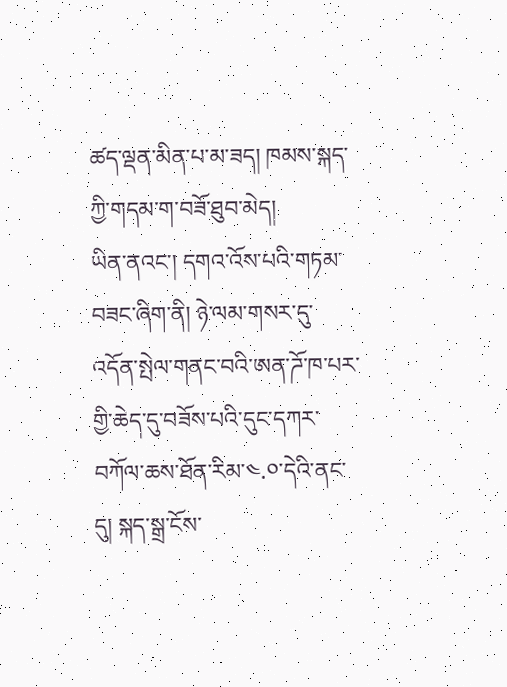ཚད་ལྡན་མིན་པ་མ་ཟད། ཁམས་སྐད་ཀྱི་གདམ་ག་བཟོ་ཐུབ་མེད།
ཡིན་ནའང་། དགའ་འོས་པའི་གཏམ་བཟང་ཞིག་ནི། ཉེ་ལམ་གསར་དུ་འདོན་སྤེལ་གནང་བའི་ཨན་ཌོ་ཁ་པར་གྱི་ཆེད་དུ་བཟོས་པའི་དུང་དཀར་བཀོལ་ཆས་ཐོན་རིམ་༤.༠་དེའི་ནང་དུ། སྐད་སྒྲ་ངོས་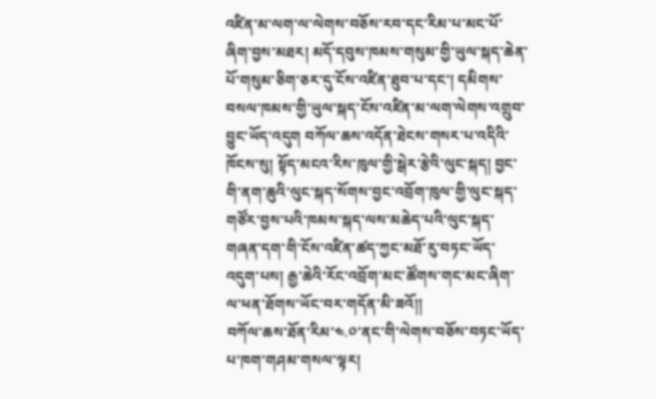འཛིན་མ་ལག་ལ་ལེགས་བཅོས་རབ་དང་རིམ་པ་མང་པོ་ཞིག་བྱས་མཐར། མདོ་དབུས་ཁམས་གསུམ་གྱི་ཡུལ་སྐད་ཆེན་པོ་གསུམ་ཅིག་ཅར་དུ་ངོས་འཛིན་ཐུབ་པ་དང་། དམིགས་བསལ་ཁམས་གྱི་ཡུལ་སྐད་ངོས་འཛིན་མ་ལག་ལེགས་འགྲུབ་བྱུང་ཡོད་འདུག བཀོལ་ཆས་འདོན་ཐེངས་གསར་པ་འདིའི་ཁོངས་སུ། སྟོད་མངའ་རིས་ཁུལ་གྱི་སྒེར་རྩེའི་ལུང་སྐད། བྱང་གི་ནག་ཆུའི་ལུང་སྐད་སོགས་བྱང་འབྲོག་ཁུལ་གྱི་ལུང་སྐད་གཙོར་བྱས་པའི་ཁམས་སྐད་ལས་མཆེད་པའི་ལུང་སྐད་གཞན་དག་གི་ངོས་འཛིན་ཚད་ཀྱང་མཐོ་རུ་བཏང་ཡོད་འདུག་པས། རྒྱ་ཆེའི་རོང་འབྲོག་མང་ཚོགས་གང་མང་ཞིག་ལ་ཕན་ཐོགས་ཡོང་བར་གདོན་མི་ཟའོ།།
བཀོལ་ཆས་ཐོན་རིམ་༤.༠་ནང་གི་ལེགས་བཅོས་བཏང་ཡོད་པ་ཁག་གཤམ་གསལ་ལྟར།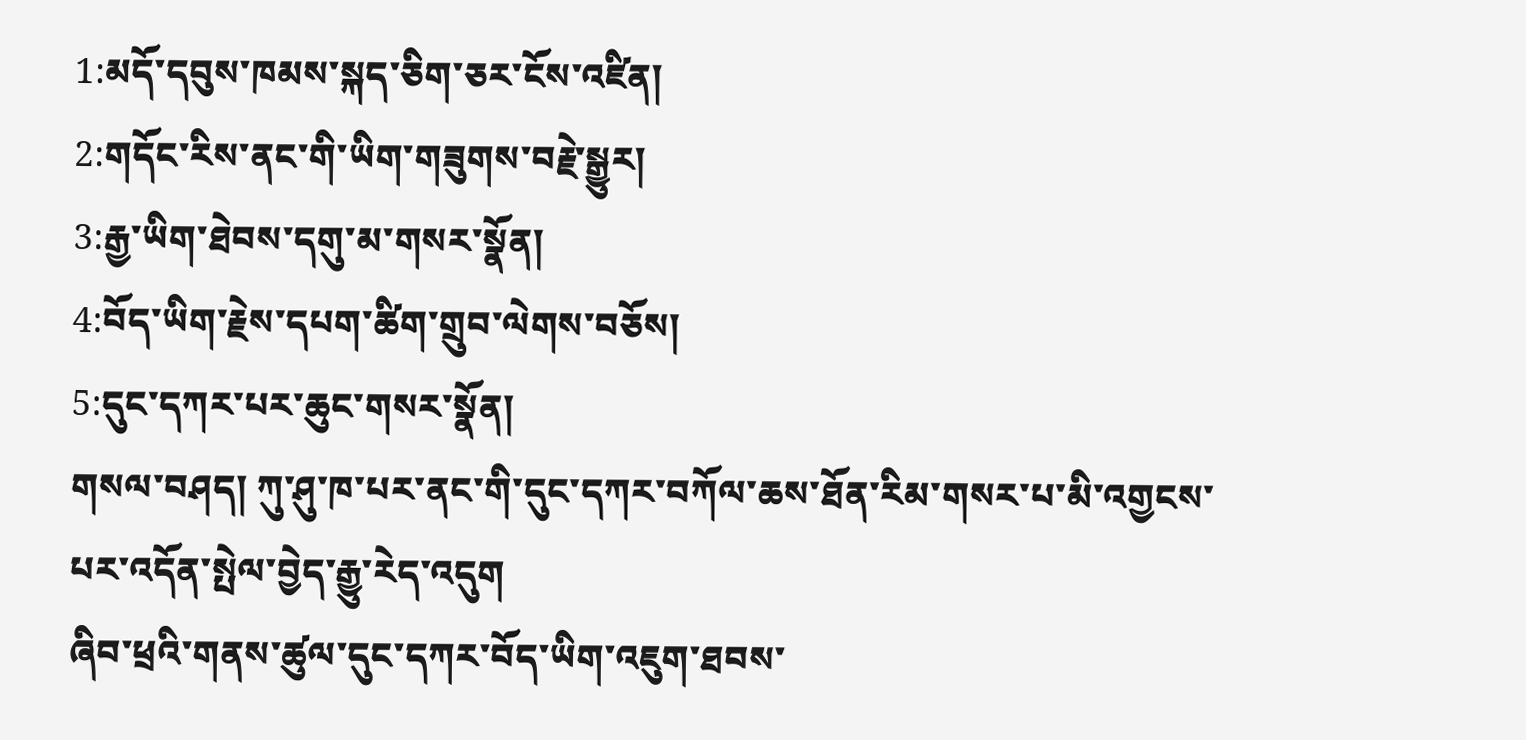1:མདོ་དབུས་ཁམས་སྐད་ཅིག་ཅར་ངོས་འཛིན།
2:གདོང་རིས་ནང་གི་ཡིག་གཟུགས་བརྗེ་སྒྱུར།
3:རྒྱ་ཡིག་ཐེབས་དགུ་མ་གསར་སྣོན།
4:བོད་ཡིག་རྗེས་དཔག་ཚིག་གྲུབ་ལེགས་བཅོས།
5:དུང་དཀར་པར་ཆུང་གསར་སྣོན།
གསལ་བཤད། ཀུ་ཤུ་ཁ་པར་ནང་གི་དུང་དཀར་བཀོལ་ཆས་ཐོན་རིམ་གསར་པ་མི་འགྱངས་པར་འདོན་སྤེལ་བྱེད་རྒྱུ་རེད་འདུག
ཞིབ་ཕྲའི་གནས་ཚུལ་དུང་དཀར་བོད་ཡིག་འཇུག་ཐབས་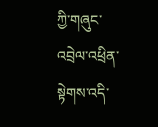ཀྱི་གཞུང་འབྲེལ་འཕྲིན་སྟེགས་འདི་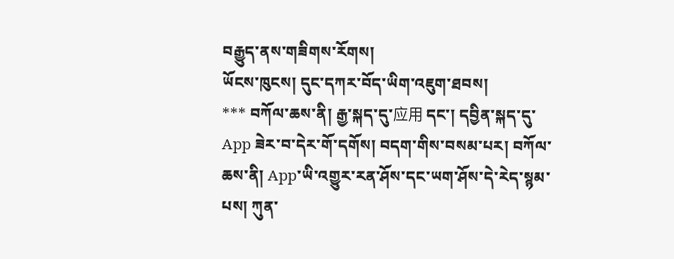བརྒྱུད་ནས་གཟིགས་རོགས།
ཡོངས་ཁུངས། དུང་དཀར་བོད་ཡིག་འཇུག་ཐབས།
*** བཀོལ་ཆས་ནི། རྒྱ་སྐད་དུ་应用 དང་། དབྱིན་སྐད་དུ་App ཟེར་བ་དེར་གོ་དགོས། བདག་གིས་བསམ་པར། བཀོལ་ཆས་ནི། App་ཡི་འགྱུར་རན་ཤོས་དང་ཡག་ཤོས་དེ་རེད་སྙམ་པས། ཀུན་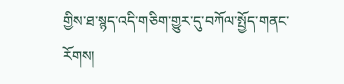གྱིས་ཐ་སྙད་འདི་གཅིག་གྱུར་དུ་བཀོལ་སྤྱོད་གནང་རོགས།